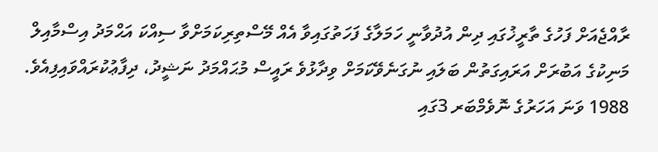ރާއްޖެއަށް ފަހުގެ ތާރީޚުގައި ދިން އުދުވާނީ ހަމަލާގެ ފަހަތުގައިވާ އެއް މޭސްތިރިކަމަށްވާ ސިއްކަ އަޙްމަދު އިސްމާއިލް މަނިކުގެ އަބުރަށް އަރައިގަތުން ބަލައި ނުގަނެވޭކަމަށް ވިދާޅުވެ ރައީސް މުޙައްމަދު ނަޝީދު، ދިފާޢުކުރައްވައިފިއެވެ.
1988 ވަނަ އަހަރުގެ ނޮވެމްބަރ 3ގައި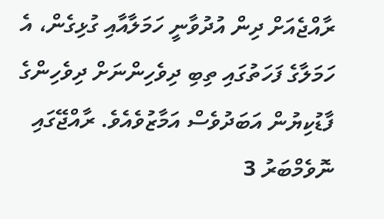ރާއްޖެއަށް ދިން އުދުވާނީ ހަމަލާއާއި ގުޅިގެން، އެ ހަމަލާގެ ފަހަތުގައި ތިބި ދިވެހިންނަށް ދިވެހިންގެ ފާޑުކިޔުން އަބަދުވެސް އަމާޒުވެއެވެ. ރާއްޖޭގައި ނޮވެމްބަރު 3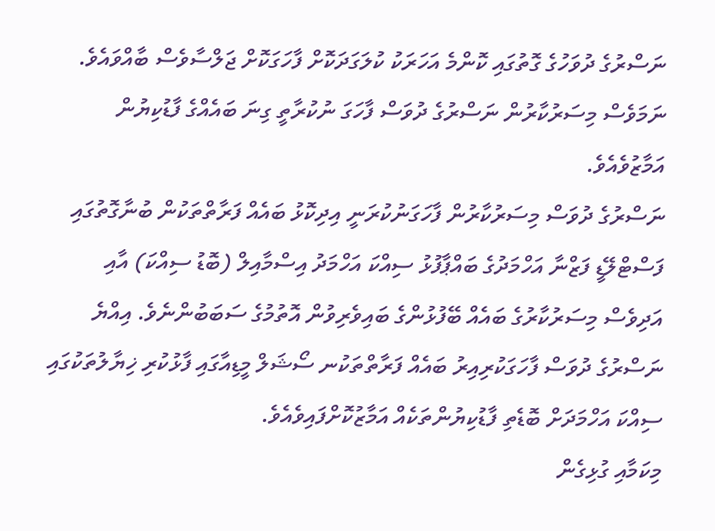ނަސްރުގެ ދުވަހުގެ ގޮތުގައި ކޮންމެ އަހަރަކު ކުލަގަދަކޮށް ފާހަގަކޮށް ޖަލްސާވެސް ބާއްވައެވެ. ނަމަވެސް މިސަރުކާރުން ނަސްރުގެ ދުވަސް ފާހަގަ ނުކުރާތީ ގިނަ ބައެއްގެ ފާޑުކިޔުން އަމާޒުވެއެވެ.
ނަސްރުގެ ދުވަސް މިސަރުކާރުން ފާހަގަނުކުރަނީ އިދިކޮޅު ބައެއް ފަރާތްތަކުން ބުނާގޮތުގައި ފަސްޓްލޭޑީ ފަޒްނާ އަހްމަދުގެ ބައްޕާފުޅު ސިއްކަ އަހްމަދު އިސްމާއިލް (ބޮޑު ސިއްކަ) އާއި އަދިވެސް މިސަރުކާރުގެ ބައެއް ބޭފުޅުންގެ ބައިވެރިވުން އޮތުމުގެ ސަބަބުންނެވެ. އިއްޔެ ނަސްރުގެ ދުވަސް ފާހަގަކުރިއިރު ބައެއް ފަރާތްތަކުނ ސޯޝަލް މީޑިއާގައި ފާޅުކުރި ޚިޔާލުތަކުގައި ސިއްކަ އަހްމަދަށް ބޮޑެތި ފާޑުކިޔުންތަކެއް އަމާޒުކޮށްފައިވެއެވެ.
މިކަމާއި ގުޅިގެން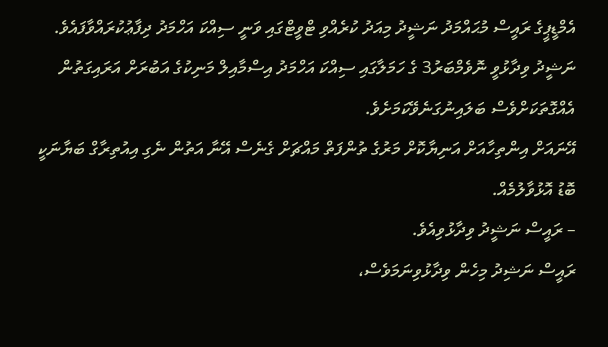އެމްޑީޕީގެ ރައީސް މުޙައްމަދު ނަޝީދު މިއަދު ކުރެއްވި ޓްވީޓްގައި ވަނީ ސިއްކަ އަހްމަދު ދިފާޢުކުރައްވާފައެވެ. ނަޝީދު ވިދާޅުވީ ނޮވެމްބަރު3 ގެ ހަމަލާގައި ސިއްކަ އަހްމަދު އިސްމާއިލް މަނިކުގެ އަބުރަށް އަރައިގަތުން އެއްގޮތަކަށްވެސް ބަލައިނުގަނެވޭކަމަށެވެ.
އޭނައަށް އިންތިހާއަށް އަނިޔާކޮށް މަރުގެ ތުންފަތް މައްޗަށް ގެނެސް އޭނާ އަތުން ނެގި އިއުތިރާގް ބަޔާނަކީ ބޮޑު އޮޅުވާލުމެއް.
– ރައީސް ނަޝީދު ވިދާޅުވިއެވެ.
ރައީސް ނަޝިދު މިހެން ވިދާޅުވިނަމަވެސް،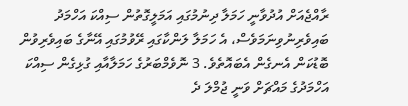ރާއްޖެއަށް އުދުވާނީ ހަމަލާ ދިނުމުގައި އަމަލީގޮތުން ސިއްކަ އަހްމަދު ބައިވެރިނުވިނަމަވެސް، އެ ހަމަލާ ލަންކާގައި ރޭވުމުގައި އޭނާގެ ބައިވެރިވުން ބޮޑުކަން އެނގެން އެބައޮތެވެ. 3 ނޮވެމްބަރުގެ ހަމަލާއާއި ގުޅިގެން ސިއްކަ އަހްމަދުގެ މައްޗަށް ވަނީ ޖުމްލަ ދެ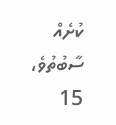ކުށެއް ސާބުތުވެ، 15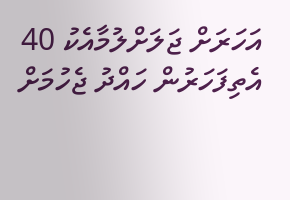އަހަރަށް ޖަލަށްލުމާއެކު 40 އެތިފަހަރުން ހައްދު ޖެހުމަށް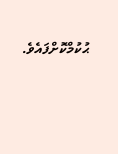ޙުކުމްކޮށްފައެވެ.